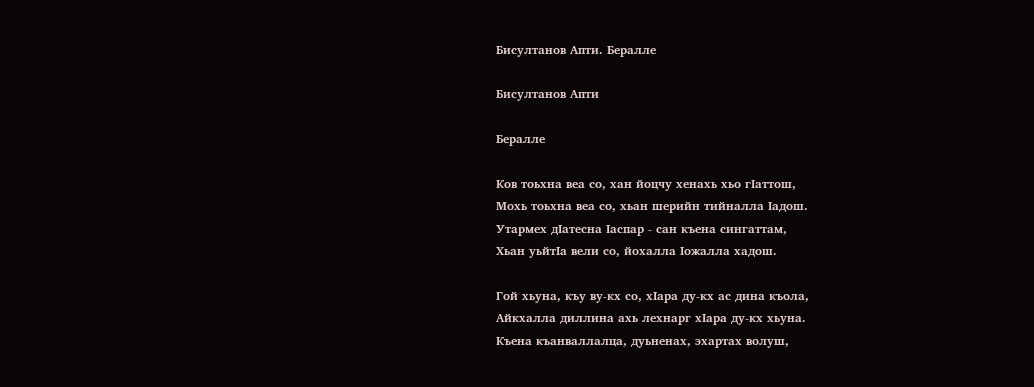Бисултанов Апти. Бералле

Бисултанов Апти

Бералле

Ков тоьхна веа со, хан йоцчу хенахь хьо гIаттош,
Мохь тоьхна веа со, хьан шерийн тийналла Iадош.
Утармех дIатесна Iаспар - сан къена сингаттам,
Хьан уьйтIа вели со, йохалла Iожалла хадош.

Гой хьуна, къу ву-кх со, хIара ду-кх ас дина къола,
Айкхалла диллина ахь лехнарг хIара ду-кх хьуна.
Къена къанваллалца, дуьненах, эхартах волуш,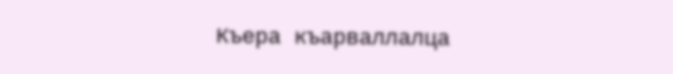Къера къарваллалца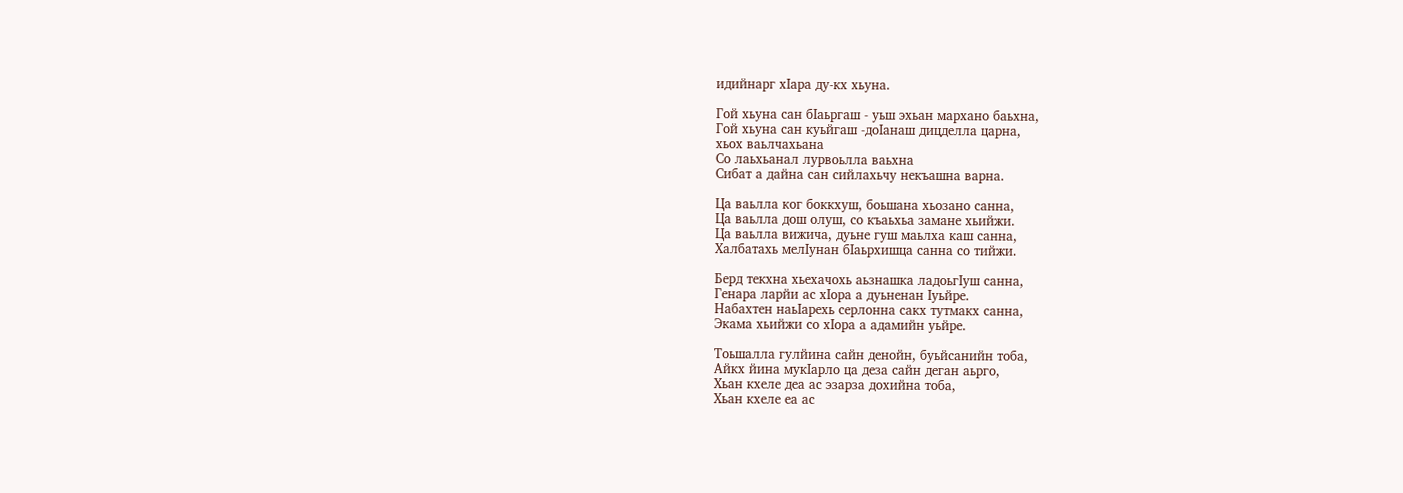идийнарг хIара ду-кх хьуна.

Гой хьуна сан бIаьргаш - уьш эхьан мархано баьхна,
Гой хьуна сан куьйгаш -доIанаш дицделла царна,
хьох ваьлчахьана
Со лаьхьанал лурвоьлла ваьхна
Сибат а дайна сан сийлахьчу некъашна варна.

Ца ваьлла ког боккхуш, боьшана хьозано санна,
Ца ваьлла дош олуш, со къаьхьа замане хьийжи.
Ца ваьлла вижича, дуьне гуш маьлха каш санна,
Халбатахь мелIунан бIаьрхишца санна со тийжи.

Берд текхна хьехачохь аьзнашка ладоьгIуш санна,
Генара ларйи ас хIора а дуьненан Iуьйре.
Набахтен наьIарехь серлонна сакх тутмакх санна,
Экама хьийжи со хIора а адамийн уьйре.

Тоьшалла гулйина сайн денойн, буьйсанийн тоба,
Айкх йина мукIарло ца деза сайн деган аьрго,
Хьан кхеле деа ас эзарза дохийна тоба,
Хьан кхеле еа ас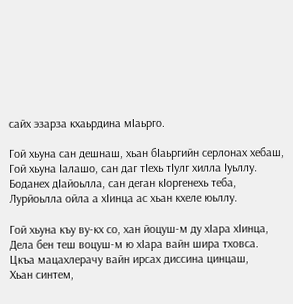сайх эзарза кхаьрдина мIаьрго.

Гой хьуна сан дешнаш, хьан бIаьргийн серлонах хебаш,
Гой хьуна Iалашо, сан даг тIехь тIулг хилла Iуьллу.
Боданех дIайоьлла, сан деган кIоргенехь теба,
Лурйоьлла ойла а хIинца ас хьан кхеле юьллу.

Гой хьуна къу ву-кх со, хан йоцуш-м ду хIара хIинца,
Дела бен теш воцуш-м ю хIара вайн шира тховса.
Цкъа мацахлерачу вайн ирсах диссина цинцаш,
Хьан синтем,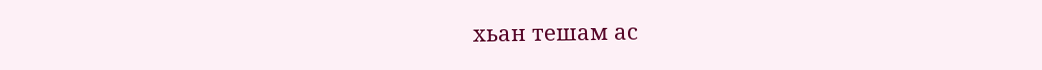хьан тешам ас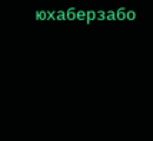юхаберзабо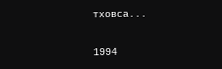тховса...

1994